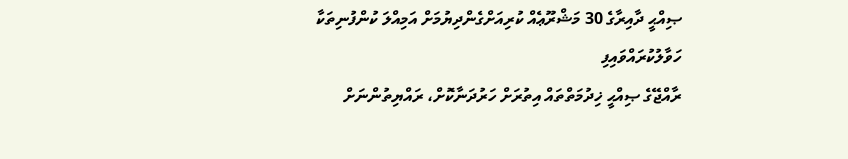ޞިއްޙީ ދާއިރާގެ 30 މަޝްރޫޢެއް ކުރިއަށްގެންދިޔުމަށް އަމިއްލަ ކުންފުނިތަކާ ހަވާލުކުރައްވައިފި
ރާއްޖޭގެ ޞިއްޙީ ޚިދުމަތްތައް އިތުރަށް ހަރުދަނާކޮށް، ރައްޔިތުންނަށް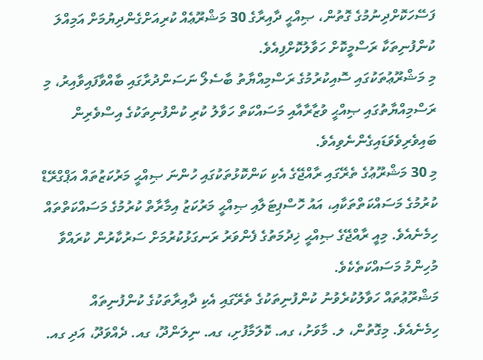ފަސޭހަކޮށްދިނުމުގެ ގޮތުން، ޞިއްޙީ ދާއިރާގެ 30 މަޝްރޫޢެއް ކުރިއަށްގެންދިޔުމަށް އަމިއްލަ ކުންފުނިތަކާ ރަސްމީކޮށް ހަވާލުކޮށްފިއެވެ.
މި މަޝްރޫޢުތަކުގައި ސޮއިކުރުމުގެ ރަސްމިއްޔާތު ބާސެލޯ ނަސަންދުރާގައި ބާއްވާފައިވާއިރު، މި ރަސްމިއްޔާތުގައި ޞިއްޙީ ވުޒާރާއާއި މަސައްކަތް ހަވާލު ކުރި ކުންފުނިތަކުގެ އިސްވެރިން ބައިވެރިވެވަޑައިގެންނެވިއެވެ.
މި 30 މަޝްރޫޢުގެ ތެރޭގައި ރާއްޖޭގެ އެކި ކަންކޮޅުތަކުގައި ހުންނަ ޞިއްޙީ މަރުކަޒުތައް އަޕްގްރޭޑް ކުރުމުގެ މަސައްކަތްތަކާއި، އައު ހޮސްޕިޓަލާއި ޞިއްޙީ މަރުކަޒު އިމާރާތް ކުރުމުގެ މަސައްކަތްތައް ހިމެނެއެވެ. މިއީ ރާއްޖޭގެ ޞިއްޙީ ޚިދުމަތުގެ ފެންވަރު ރަނގަޅުކުރުމަށް ސަރުކާރުން ކުރައްވާ މުހިންމު މަސައްކަތެކެވެ.
މަޝްރޫޢުތައް ހަވާލުކުރެވުނު ކުންފުނިތަކުގެ ތެރޭގައި އެކި ދާއިރާތަކުގެ ކުންފުނިތައް ހިމެނެއެވެ. މިގޮތުން، ލ. މާވަށު، ގއ. ކޮލަމާފުށި، ގއ. ނިލަންދޫ، ގއ. ދެއްވަދޫ، އަދި ގއ.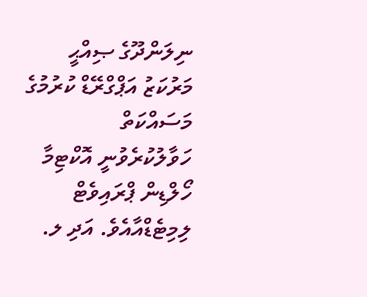ނިލަންދޫގެ ޞިއްޙީ މަރުކަޒު އަޕްގްރޭޑް ކުރުމުގެ މަސައްކަތް ހަވާލުކުރެވުނީ އޮކްޓިމާ ހޯލްޑިން ޕްރައިވެޓް ލިމިޓެޑްއާއެވެ. އަދި ލ.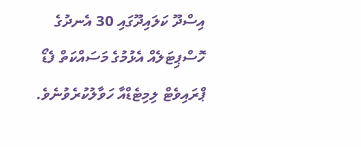އިސްދޫ ކަލައިދޫގައި 30 އެނދުގެ ހޮސްޕިޓަލެއް އެޅުމުގެ މަސައްކަތް ފެޑޯ ޕްރައިވެޓް ލިމިޓެޑްއާ ހަވާލުކުރެވުނެވެ.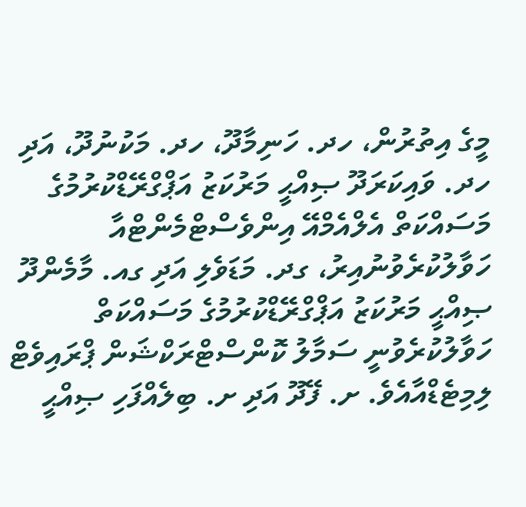މީގެ އިތުރުން، ހދ. ހަނިމާދޫ، ހދ. މަކުނުދޫ، އަދި ހދ. ވައިކަރަދޫ ޞިއްޙީ މަރުކަޒު އަޕްގްރޭޑްކުރުމުގެ މަސައްކަތް އެލްއެމްއޭ އިންވެސްޓްމެންޓްއާ ހަވާލުކުރެވުނުއިރު، ގދ. މަޑަވެލި އަދި ގއ. މާމެންދޫ ޞިއްޙީ މަރުކަޒު އަޕްގްރޭޑްކުރުމުގެ މަސައްކަތް ހަވާލުކުރެވުނީ ސަމާލު ކޮންސްޓްރަކްޝަން ޕްރައިވެޓް ލިމިޓެޑްއާއެވެ. ށ. ފޭދޫ އަދި ށ. ބިލެއްފަހި ޞިއްޙީ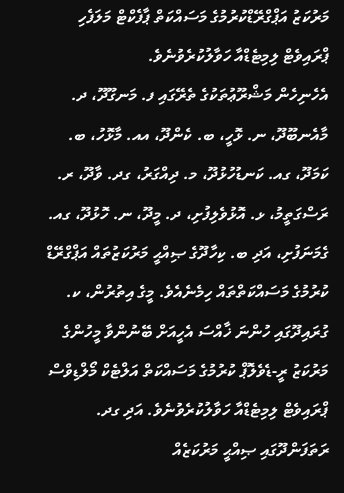މަރުކަޒު އަޕްގްރޭޑްކުރުމުގެ މަސައްކަތް ޕާފެކްޓް މަލަފެހި ޕްރައިވެޓް ލިމިޓެޑްއާ ހަވާލުކުރެވުނެވެ.
އެހެނިހެން މަޝްރޫޢުތަކުގެ ތެރޭގައި ފ. މަނގޫދޫ، ދ. މާއެނބޫދޫ، ނ. ޅޮހީ، ބ. ކެންދޫ، އއ. މާޅޮހު، ބ. ކަމަދޫ، ގއ. ކަނޑުހުޅުދޫ، މ. ދިއްގަރު، ގދ. ވާދޫ، ރ. ރަސްގަތީމު، ޅ. އޮޅުވެލިފުށި، ދ. މީދޫ، ނ. ހޮޅުދޫ، ގއ. ގެމަނަފުށި، އަދި ބ. ކިހާދޫގެ ޞިއްޙީ މަރުކަޒުތައް އަޕްގްރޭޑް ކުރުމުގެ މަސައްކަތްތައް ހިމެނެއެވެ. މީގެ އިތުރުން، ކ. ގުރައިދޫގައި ހުންނަ ޚާއްސަ އެހީއަށް ބޭނުންވާ މީހުންގެ މަރުކަޒު ރީ-ޑެވެލޮޕް ކުރުމުގެ މަސައްކަތް އަލްޓެކް މޯލްޑިވްސް ޕްރައިވެޓް ލިމިޓެޑްއާ ހަވާލުކުރެވުނެވެ. އަދި ގދ. ރަތަފަންދޫގައި ޞިއްޙީ މަރުކަޒެއް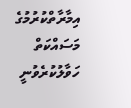އިމާރާތްކުރުމުގެ މަސައްކަތް ހަވާލުކުރެވުނީ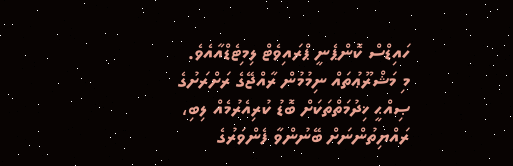ހައިޑްސް ކޮންޕެނީ ޕްރައިވެޓް ލިމިޓެޑްއާއެވެ.
މި މަޝްރޫޢުތައް ނިމުމުން ރާއްޖޭގެ ރަށްރަށުގެ ޞިއްޙީ ޚިދުމަތްތަކަށް ބޮޑު ކުރިއެރުމެއް ލިބި، ރައްޔިތުންނަށް ބޭނުންވާ ފެންވަރުގެ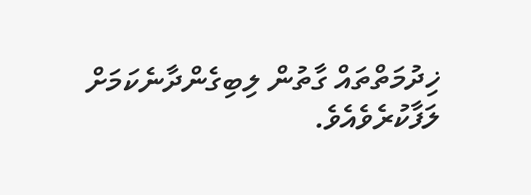ޚިދުމަތްތައް ގާތުން ލިބިގެންދާނެކަމަށް ލަފާކުރެވެއެވެ.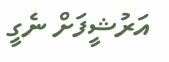އަރުޝީފަށް ނެގީ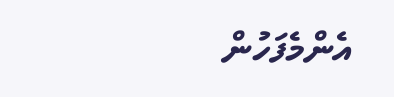އެންމެފަހުން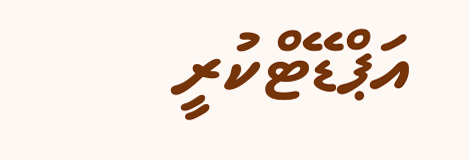އަޕްޑޭޓްކުރީ